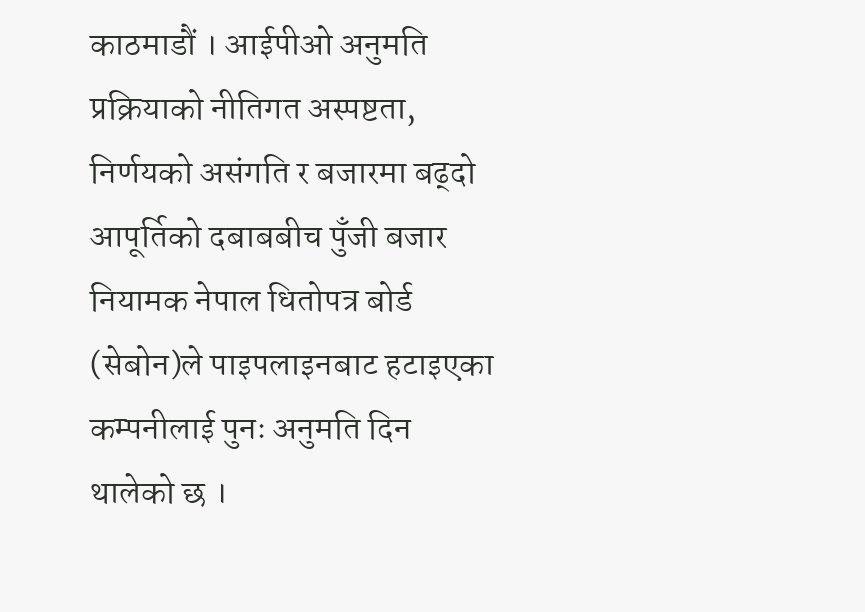काठमाडौं । आईपीओ अनुमति प्रक्रियाको नीतिगत अस्पष्टता, निर्णयको असंगति र बजारमा बढ्दो आपूर्तिको दबाबबीच पुँजी बजार नियामक नेपाल धितोपत्र बोर्ड (सेबोन)ले पाइपलाइनबाट हटाइएका कम्पनीलाई पुनः अनुमति दिन थालेको छ ।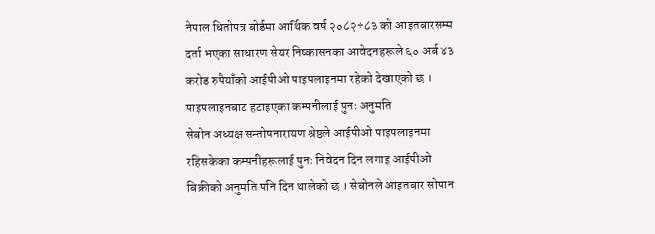नेपाल धितोपत्र बोर्डमा आर्थिक वर्ष २०८२÷८३ को आइतबारसम्म दर्ता भएका साधारण सेयर निष्कासनका आवेदनहरूले ६० अर्ब ४३ करोड रुपैयाँको आईपीओ पाइपलाइनमा रहेको देखाएको छ ।
पाइपलाइनबाट हटाइएका कम्पनीलाई पुनः अनुमति
सेबोन अध्यक्ष सन्तोषनारायण श्रेष्ठले आईपीओ पाइपलाइनमा रहिसकेका कम्पनीहरूलाई पुनः निवेदन दिन लगाइ आईपीओ बिक्रीको अनुमति पनि दिन थालेको छ । सेबोनले आइतबार सोपान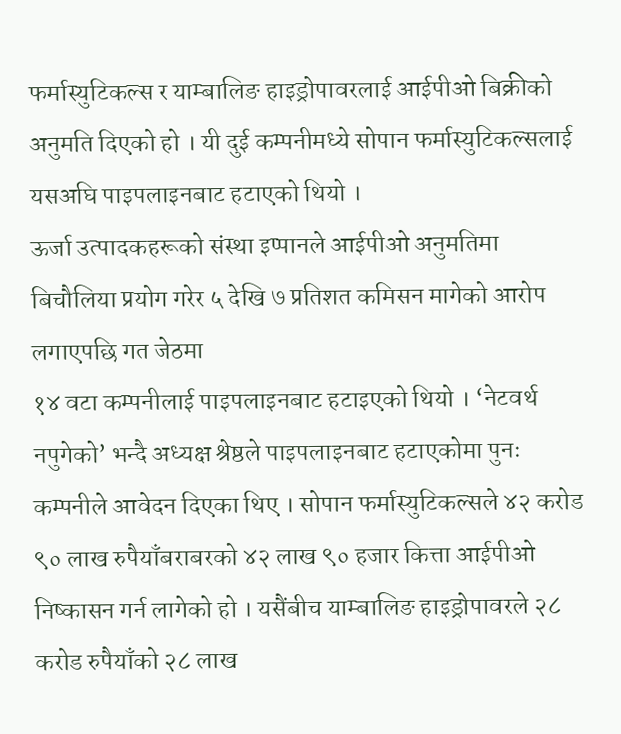फर्मास्युटिकल्स र याम्बालिङ हाइड्रोपावरलाई आईपीओ बिक्रीको अनुमति दिएको हो । यी दुई कम्पनीमध्ये सोपान फर्मास्युटिकल्सलाई यसअघि पाइपलाइनबाट हटाएको थियो ।
ऊर्जा उत्पादकहरूको संस्था इप्पानले आईपीओ अनुमतिमा बिचौलिया प्रयोग गरेर ५ देखि ७ प्रतिशत कमिसन मागेको आरोप लगाएपछि गत जेठमा
१४ वटा कम्पनीलाई पाइपलाइनबाट हटाइएको थियो । ‘नेटवर्थ नपुगेको’ भन्दै अध्यक्ष श्रेष्ठले पाइपलाइनबाट हटाएकोमा पुनः कम्पनीले आवेदन दिएका थिए । सोपान फर्मास्युटिकल्सले ४२ करोड ९० लाख रुपैयाँबराबरको ४२ लाख ९० हजार कित्ता आईपीओ निष्कासन गर्न लागेको हो । यसैंबीच याम्बालिङ हाइड्रोपावरले २८ करोड रुपैयाँको २८ लाख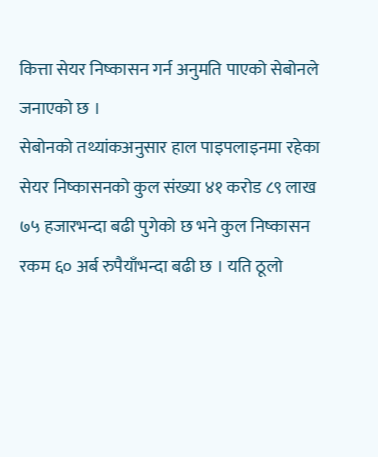कित्ता सेयर निष्कासन गर्न अनुमति पाएको सेबोनले जनाएको छ ।
सेबोनको तथ्यांकअनुसार हाल पाइपलाइनमा रहेका सेयर निष्कासनको कुल संख्या ४१ करोड ८९ लाख ७५ हजारभन्दा बढी पुगेको छ भने कुल निष्कासन रकम ६० अर्ब रुपैयाँभन्दा बढी छ । यति ठूलो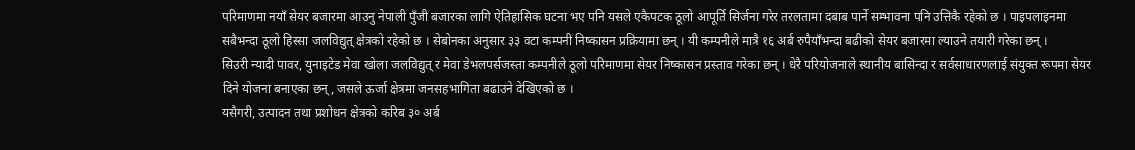परिमाणमा नयाँ सेयर बजारमा आउनु नेपाली पुँजी बजारका लागि ऐतिहासिक घटना भए पनि यसले एकैपटक ठूलो आपूर्ति सिर्जना गरेर तरलतामा दबाब पार्ने सम्भावना पनि उत्तिकै रहेको छ । पाइपलाइनमा सबैभन्दा ठूलो हिस्सा जलविद्युत् क्षेत्रको रहेको छ । सेबोनका अनुसार ३३ वटा कम्पनी निष्कासन प्रक्रियामा छन् । यी कम्पनीले मात्रै १६ अर्ब रुपैयाँभन्दा बढीको सेयर बजारमा ल्याउने तयारी गरेका छन् ।
सिउरी न्यादी पावर, युनाइटेड मेवा खोला जलविद्युत् र मेवा डेभलपर्सजस्ता कम्पनीले ठूलो परिमाणमा सेयर निष्कासन प्रस्ताव गरेका छन् । धेरै परियोजनाले स्थानीय बासिन्दा र सर्वसाधारणलाई संयुक्त रूपमा सेयर दिने योजना बनाएका छन्, जसले ऊर्जा क्षेत्रमा जनसहभागिता बढाउने देखिएको छ ।
यसैगरी, उत्पादन तथा प्रशोधन क्षेत्रको करिब ३० अर्ब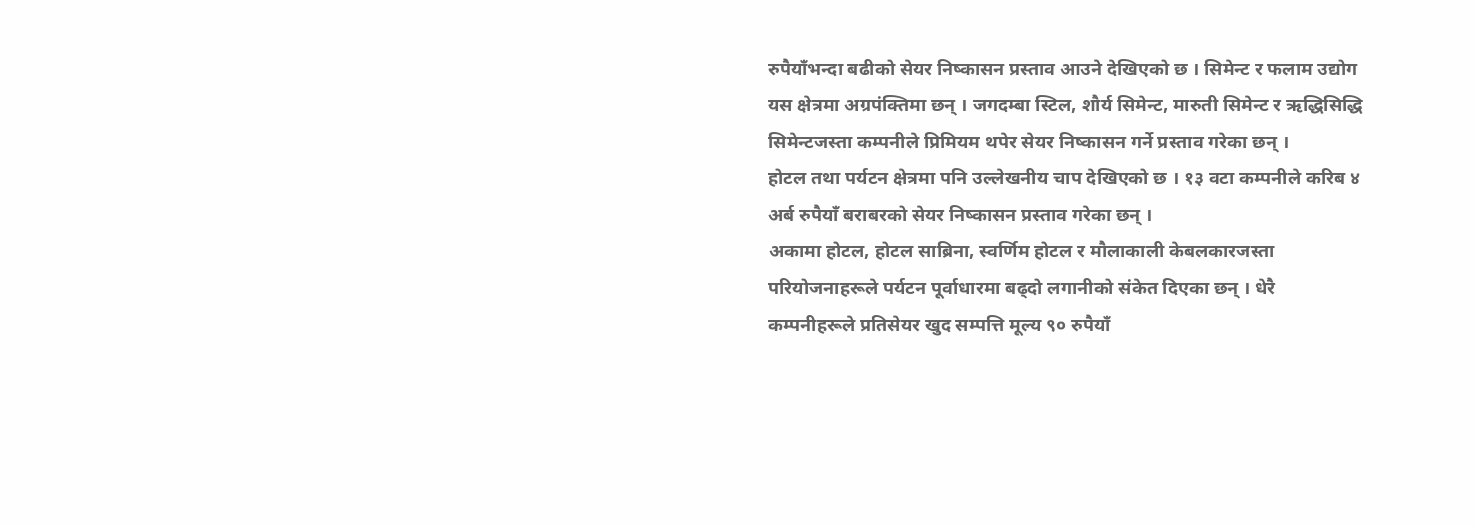रुपैयाँभन्दा बढीको सेयर निष्कासन प्रस्ताव आउने देखिएको छ । सिमेन्ट र फलाम उद्योग यस क्षेत्रमा अग्रपंक्तिमा छन् । जगदम्बा स्टिल, शौर्य सिमेन्ट, मारुती सिमेन्ट र ऋद्धिसिद्धि सिमेन्टजस्ता कम्पनीले प्रिमियम थपेर सेयर निष्कासन गर्ने प्रस्ताव गरेका छन् ।
होटल तथा पर्यटन क्षेत्रमा पनि उल्लेखनीय चाप देखिएको छ । १३ वटा कम्पनीले करिब ४ अर्ब रुपैयाँ बराबरको सेयर निष्कासन प्रस्ताव गरेका छन् ।
अकामा होटल, होटल साब्रिना, स्वर्णिम होटल र मौलाकाली केबलकारजस्ता परियोजनाहरूले पर्यटन पूर्वाधारमा बढ्दो लगानीको संकेत दिएका छन् । धेरै कम्पनीहरूले प्रतिसेयर खुद सम्पत्ति मूल्य ९० रुपैयाँ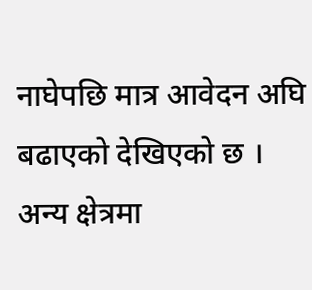नाघेपछि मात्र आवेदन अघि बढाएको देखिएको छ ।
अन्य क्षेत्रमा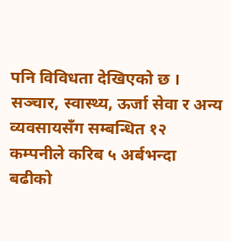पनि विविधता देखिएको छ । सञ्चार, स्वास्थ्य, ऊर्जा सेवा र अन्य व्यवसायसँग सम्बन्धित १२ कम्पनीले करिब ५ अर्बभन्दा बढीको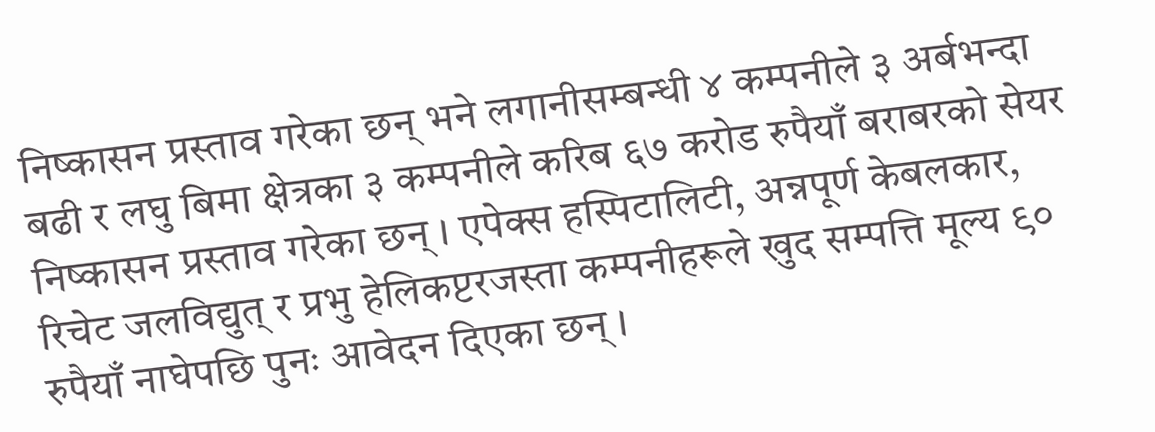निष्कासन प्रस्ताव गरेका छन् भने लगानीसम्बन्धी ४ कम्पनीले ३ अर्बभन्दा बढी र लघु बिमा क्षेत्रका ३ कम्पनीले करिब ६७ करोड रुपैयाँ बराबरको सेयर निष्कासन प्रस्ताव गरेका छन् । एपेक्स हस्पिटालिटी, अन्नपूर्ण केबलकार, रिचेट जलविद्युत् र प्रभु हेलिकप्टरजस्ता कम्पनीहरूले खुद सम्पत्ति मूल्य ९० रुपैयाँ नाघेपछि पुनः आवेदन दिएका छन् ।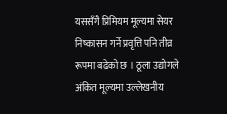यससँगै प्रिमियम मूल्यमा सेयर निष्कासन गर्ने प्रवृत्ति पनि तीव्र रूपमा बढेको छ । ठूला उद्योगले अंकित मूल्यमा उल्लेखनीय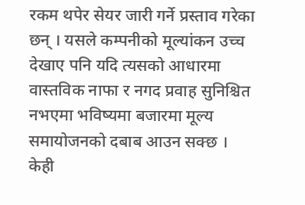रकम थपेर सेयर जारी गर्ने प्रस्ताव गरेका छन् । यसले कम्पनीको मूल्यांकन उच्च देखाए पनि यदि त्यसको आधारमा वास्तविक नाफा र नगद प्रवाह सुनिश्चित नभएमा भविष्यमा बजारमा मूल्य समायोजनको दबाब आउन सक्छ ।
केही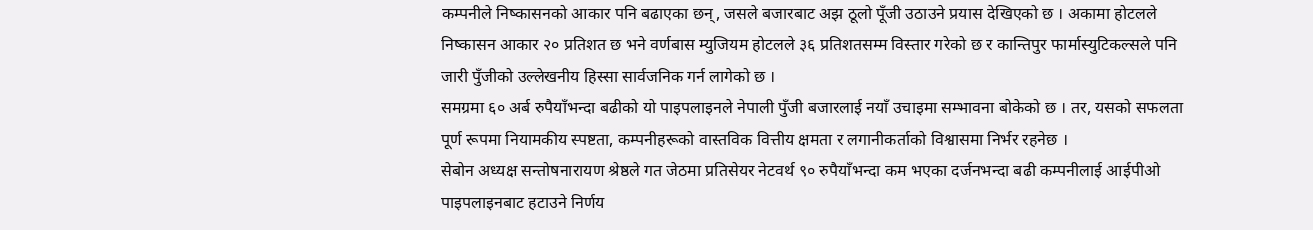कम्पनीले निष्कासनको आकार पनि बढाएका छन्, जसले बजारबाट अझ ठूलो पूँजी उठाउने प्रयास देखिएको छ । अकामा होटलले निष्कासन आकार २० प्रतिशत छ भने वर्णबास म्युजियम होटलले ३६ प्रतिशतसम्म विस्तार गरेको छ र कान्तिपुर फार्मास्युटिकल्सले पनि जारी पुँजीको उल्लेखनीय हिस्सा सार्वजनिक गर्न लागेको छ ।
समग्रमा ६० अर्ब रुपैयाँभन्दा बढीको यो पाइपलाइनले नेपाली पुँजी बजारलाई नयाँ उचाइमा सम्भावना बोकेको छ । तर, यसको सफलता पूर्ण रूपमा नियामकीय स्पष्टता, कम्पनीहरूको वास्तविक वित्तीय क्षमता र लगानीकर्ताको विश्वासमा निर्भर रहनेछ ।
सेबोन अध्यक्ष सन्तोषनारायण श्रेष्ठले गत जेठमा प्रतिसेयर नेटवर्थ ९० रुपैयाँभन्दा कम भएका दर्जनभन्दा बढी कम्पनीलाई आईपीओ पाइपलाइनबाट हटाउने निर्णय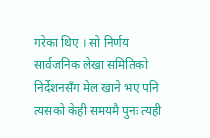गरेका थिए । सो निर्णय सार्वजनिक लेखा समितिको निर्देशनसँग मेल खाने भए पनि त्यसको केही समयमै पुनः त्यही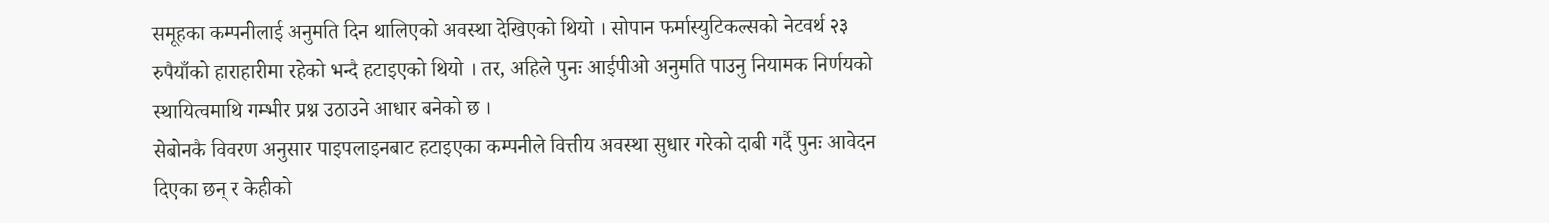समूहका कम्पनीलाई अनुमति दिन थालिएको अवस्था देखिएको थियो । सोपान फर्मास्युटिकल्सको नेटवर्थ २३ रुपैयाँको हाराहारीमा रहेको भन्दै हटाइएको थियो । तर, अहिले पुनः आईपीओ अनुमति पाउनु नियामक निर्णयको स्थायित्वमाथि गम्भीर प्रश्न उठाउने आधार बनेको छ ।
सेबोनकै विवरण अनुसार पाइपलाइनबाट हटाइएका कम्पनीले वित्तीय अवस्था सुधार गरेको दाबी गर्दै पुनः आवेदन दिएका छन् र केहीको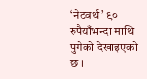‘नेटवर्थ’ ९० रुपैयाँभन्दा माथि पुगेको देखाइएको छ ।